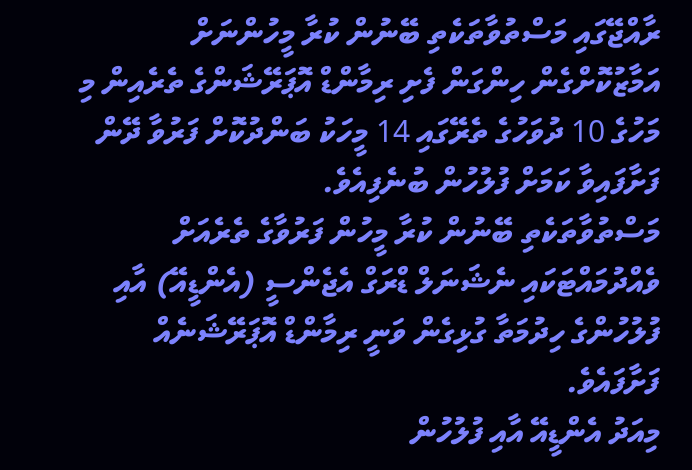ރާއްޖޭގައި މަސްތުވާތަކެތި ބޭނުން ކުރާ މީހުންނަށް އަމާޒުކޮށްގެން ހިންގަން ފެށި ރިމާންޑް އޮޕަރޭޝަންގެ ތެރެއިން މި މަހުގެ 10 ދުވަހުގެ ތެރޭގައި 14 މީހަކު ބަންދުކޮށް ފަރުވާ ދޭން ފަށާފައިވާ ކަމަށް ފުލުހުން ބުނެފިއެވެ.
މަސްތުވާތަކެތި ބޭނުން ކުރާ މީހުން ފަރުވާގެ ތެރެއަށް ވެއްދުމައްޓަކައި ނެޝަނަލް ޑްރަގް އެޖެންސީ (އެންޑީއޭ) އާއި ފުލުހުންގެ ހިދުމަތާ ގުޅިގެން ވަނީ ރިމާންޑް އޮޕަރޭޝަނެއް ފަށާފައެވެ.
މިއަދު އެންޑީއޭ އާއި ފުލުހުން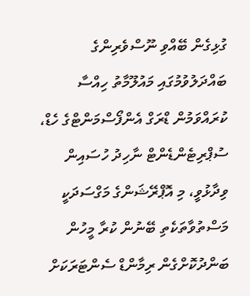ގުޅިގެން ބޭއްވި ނޫސްވެރިންގެ ބައްދަލުވުމުގައި މައުލޫމާތު ހިއްސާ ކުރައްވަމުން ޑްރަގް އެންފޯސްމަންޓްގެ ހެޑް، ސުޕްރިޓެންޑެންޓް ނާހިދު ހުސައިން ވިދާޅުވީ، މި އޮޕްރޭޝަންގެ މަގްސަދަކީ މަސްތުވާތަކެތި ބޭނުން ކުރާ މީހުން ބަންދުކޮށްގެން ރިމާންޑް ސެންޓަރަކަށް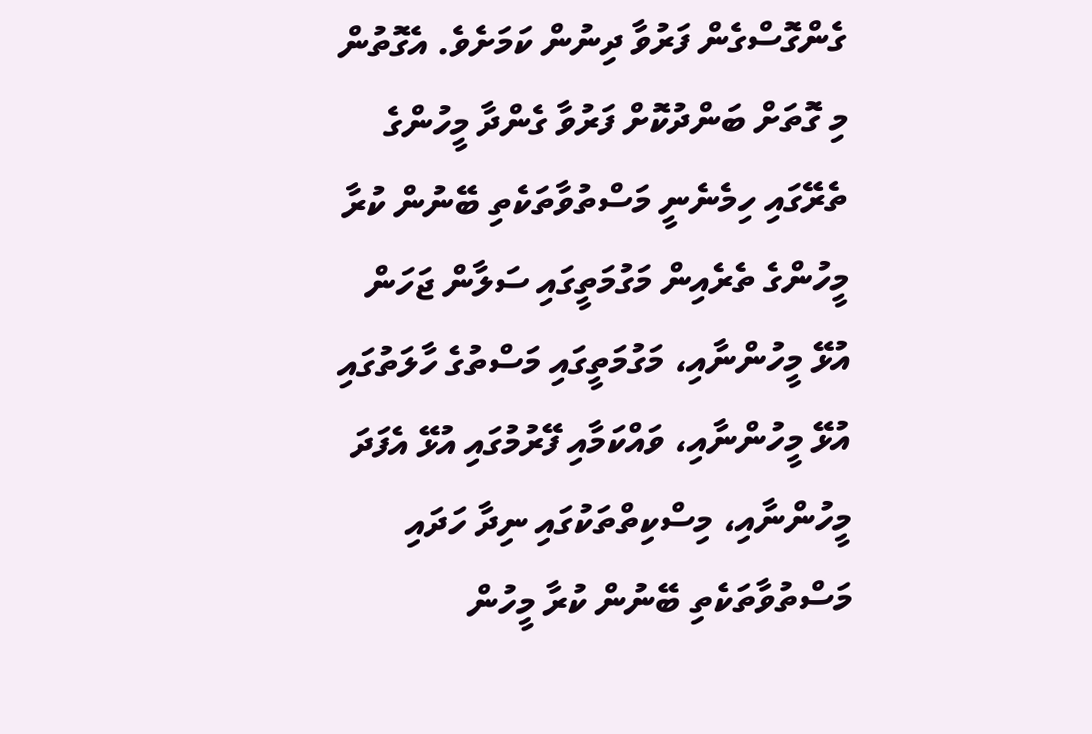ގެންގޮސްގެން ފަރުވާ ދިނުން ކަމަށެވެ. އެގޮތުން މި ގޮތަށް ބަންދުކޮށް ފަރުވާ ގެންދާ މީހުންގެ ތެރޭގައި ހިމެނެނީ މަސްތުވާތަކެތި ބޭނުން ކުރާ މީހުންގެ ތެރެއިން މަގުމަތީގައި ސަލާން ޖަހަން އުޅޭ މީހުންނާއި، މަގުމަތީގައި މަސްތުގެ ހާލަތުގައި އުޅޭ މީހުންނާއި، ވައްކަމާއި ފޭރުމުގައި އުޅޭ އެފަދަ މީހުންނާއި، މިސްކިތްތަކުގައި ނިދާ ހަދައި މަސްތުވާތަކެތި ބޭނުން ކުރާ މީހުން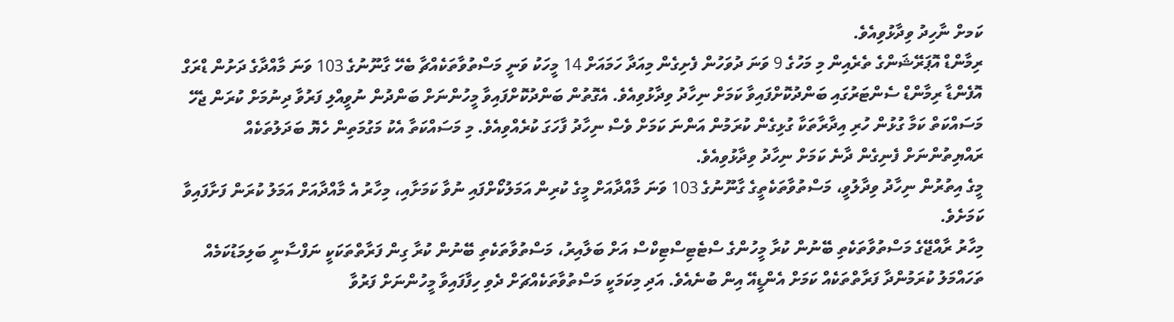ކަމށް ނާހިދު ވިދާޅުވިއެވެ.
ރިމާންޑް އޮޕަރޭޝަންގެ ތެރެއިން މި މަހުގެ 9 ވަނަ ދުވަހުން ފެށިގެން މިއަދާ ހަމައަށް 14 މީހަކު ވަނީ މަސްތުވާތަކެއްޗާ ބެހޭ ގާނޫނުގެ 103 ވަނަ މާއްދާގެ ދަށުން ޑްރަގް އޮފެންޑާ ރިމާންޑް ސެންޓަރުގައި ބަންދުކޮށްފައިވާ ކަމަށް ނިހާދު ވިދާޅުވިއެވެ. އެގޮތުން ބަންދުކޮށްފައިވާ މީހުންނަށް ބަންދުން ނުވީއްލި ފަރުވާ ދިނުމަށް ކުރަން ޖެހޭ މަސައްކަތް ކަމާ ގުޅުން ހުރި އިދާރާތަކާ ގުޅިގެން ކުރަމުން އަންނަ ކަމަށް ވެސް ނިހާދު ފާހަގަ ކުރެއްވިއެވެ. މި މަސައްކަތާ އެކު މަގުމަތިން ހެޔޮ ބަދަލުތަކެއް ރައްޔިތުންނަށް ފެނިގެން ދާނެ ކަމަށް ނިހާދު ވިދާޅުވިއެވެ.
މީގެ އިތުރުން ނިހާދު ވިދާލުވީ، މަސްތުވާތަކެތީގެ ގާނޫނުގެ 103 ވަނަ މާއްދާއަށް މީގެ ކުރިން އަމަލުކޯށްފައި ނުވާ ކަމަށާއި، މިހާރު އެ މާއްދާއަށް އަމަލު ކުރަން ފަށާފައިވާ ކަމަށެވެ.
މިހާރު ރާއްޖޭގެ މަސްތުވާތަކެތި ބޭނުން ކުރާ މީހުންގެ ސްޓެޓިސްޓިކްސް އަށް ބަލާއިރު، މަސްތުވާތަކެތި ބޭނުން ކުރާ ގިން ފަރާތްތަކަކީ ނަފްސާނީ ބަލިމަޑުކަމެއް ތަހައްމަލު ކުރަމުންދާ ފަރާތްތަކެއް ކަމަށް އެންޑީއޭ އިން ބުނެއެވެ. އަދި މިކަމަކީ މަސްތުވާތަކެއްޗަށް ދެވި ހިފާފައިވާ މީހުންނަށް ފަރުވާ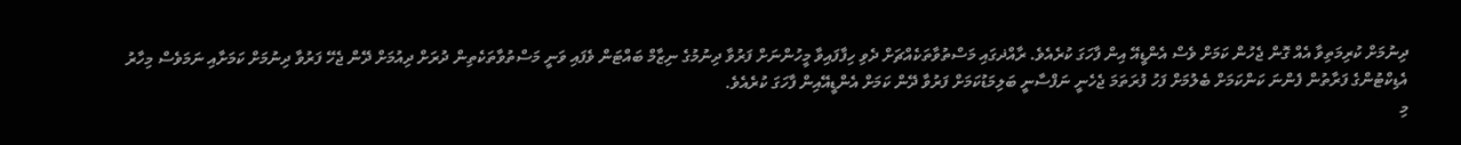ދިނުމަށް ކުރިމަތިވާ އެއް ގޮން ޖެހުން ކަމަށް ވެސް އެންޑީއޭ އިން ފާހަގަ ކުރެއެވެ. ރާއްޛގައި މަސްތުވާތަކެއްޗަށް ދެވި ހިފާފައިވާ މީހުންނަށް ފަރުވާ ދިނުމުގެ ނިޒާމް ބައްޓަން ވެފައި ވަނީ މަސްތުވާތަކެތިން ދުރަށް ދިއުމަށް ދޭން ޖެހޭ ފަރުވާ ދިނުމަށް ކަމަށާއި ނަމަވެސް މިހާރު އެޑިކްޓުންގެ ފަރާތުން ފެންނަ ކަންކަމަށް ބެލުމަށް ފަހު ފުރަތަމަ ޖެހެނީ ނަފްސާނީ ބަލިމަޑުކަމަށް ފަރުވާ ދޭން ކަމަށް އެންޑީއޭއިން ފާހަގަ ކުރެއެވެ.
މި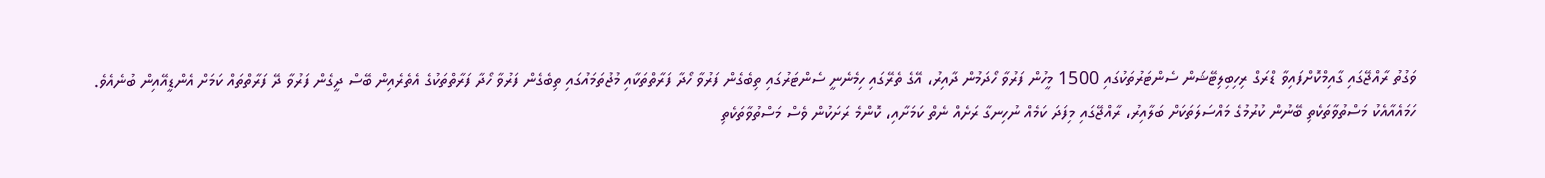ވަގުތު ރާއްޖޭގައި ގާއިމްކޮށްފައިވާ ޑްރަގް ރިހިބިލިޓޭޝަން ސެންޓަރުތަކުގައި 1500 މީހުން ފަރުވާ ހޯދަމުން ދާއިރު، އޭގެ ތެރޭގައި ހިމެނެނީ ސެންޓަރުގައި ތިބެގެން ފަރުވާ ހޯދާ ފަރާތްތަކާއި މުޖުތަމައުގައި ތިބެގެން ފަރުވާ ހޯދާ ފަރާތްތަކުގެ އެތެރެއިން ބޭސް ދީގެން ފަރުވާ ދޭ ފަރާތްތައް ކަމަށް އެންޑީއޭއިން ބުނެއެވެ.
ހަމައެއާއެކު މަސްތުވާތަކެތި ބޭނުން ކުރުމުގެ މައްސަލަތަކަށް ބަލާއިރު، ރާއްޖޭގައި މިފަދަ ކަމެއް ނުހިނގާ ރަށެއް ނެތް ކަމަށާއި، ކޮންމެ ރަށަކުން ވެސް މަސްތުވާތަކެތި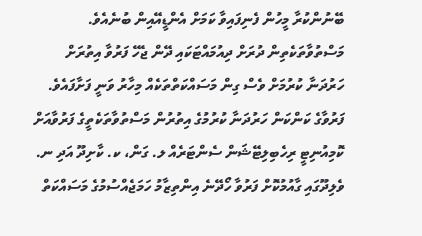ބޭނުންކުރާ މީހުން ފެނިފައިވާ ކަމަށް އެންޑީއޭއިން ބުނެއެވެ. މަސްތުވާތަކެތިން ދުރަށް ދިއުމައްޓަކައި ދޭން ޖެހޭ ފަރުވާ އިތުރަށް ހަރުދަނާ ކުރުމަށް ވެސް ގިން މަސައްކަތްތަކެއް މިހާރު ވަނީ ފަށާފައެވެ.
ފަރުވާގެ ކަންކަން ހަރުދަނާ ކުރުމުގެ އިތުރުން މަސްތުވާތަކެތީގެ ފަރުވާއަށް ކޮމިއުނިޓީ ރިހެބިލިޓޭޝަން ސެންޓަރެއް ލ. ގަން، ކ. ކާށިދޫ އަދި ނ. ވެލިދޫގައި ގާއުމުކޮށް ފަރުވާ ހޯދޭނެ އިންތިޒާމު ހަމަޖެއްސުމުގެ މަސައްކަތް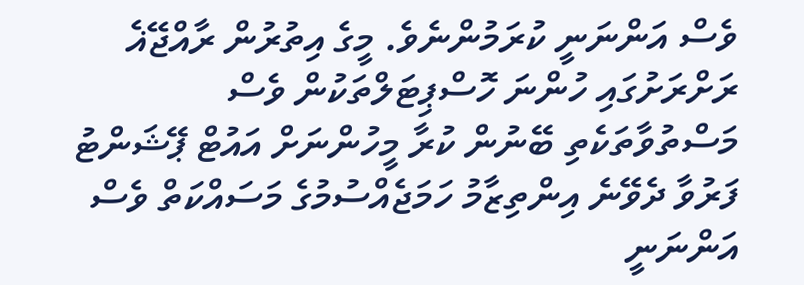ވެސް އަންނަނީ ކުރަމުންނެވެ. މީގެ އިތުރުން ރާއްޖޭޣެ ރަށްރަށުގައި ހުންނަ ހޮސްޕިޓަލްތަކުން ވެސް މަސްތުވާތަކެތި ބޭނުން ކުރާ މީހުންނަށް އައުޓް ޕޭޝަންޓު ފަރުވާ ދެވޭނެ އިންތިޒާމު ހަމަޖެއްސުމުގެ މަސައްކަތް ވެސް އަންނަނީ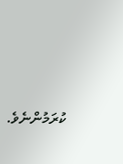ކުރަމުންނެވެ.